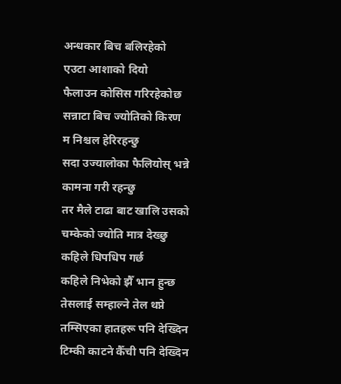अन्धकार बिच बलिरहेको
एउटा आशाको दियो
फैलाउन कोसिस गरिरहेकोछ
सन्नाटा बिच ज्योतिको किरण
म निश्चल हेरिरहन्छु
सदा उज्यालोका फैलियोस् भन्ने
कामना गरी रहन्छु
तर मैले टाढा बाट खालि उसको
चम्केको ज्योति मात्र देख्छु
कहिले धिपधिप गर्छ
कहिले निभेको झैँ भान हुन्छ
तेसलाई सम्हाल्ने तेल थप्ने
तम्सिएका हातहरू पनि देख्दिन
टिम्की काटने कैँची पनि देख्दिन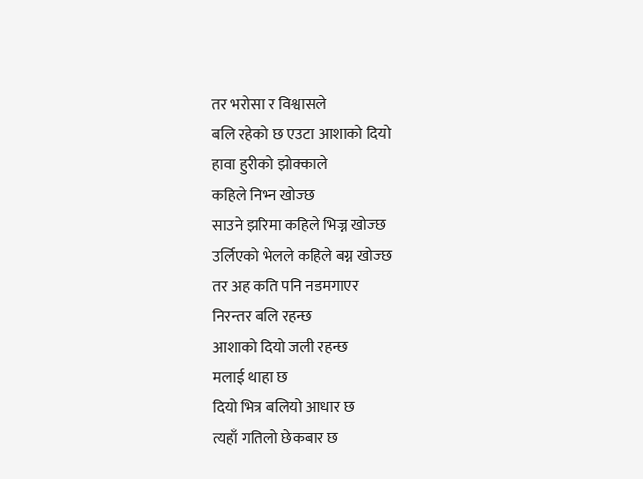तर भरोसा र विश्वासले
बलि रहेको छ एउटा आशाको दियो
हावा हुरीको झोक्काले
कहिले निभ्न खोज्छ
साउने झरिमा कहिले भिज्न खोज्छ
उर्लिएको भेलले कहिले बग्न खोज्छ
तर अह कति पनि नडमगाएर
निरन्तर बलि रहन्छ
आशाको दियो जली रहन्छ
मलाई थाहा छ
दियो भित्र बलियो आधार छ
त्यहाँ गतिलो छेकबार छ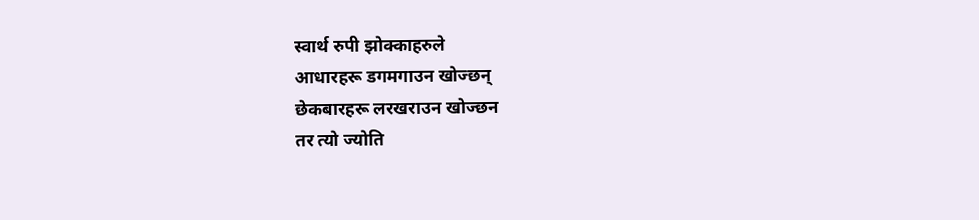स्वार्थ रुपी झोक्काहरुले
आधारहरू डगमगाउन खोज्छन्
छेकबारहरू लरखराउन खोज्छन
तर त्यो ज्योति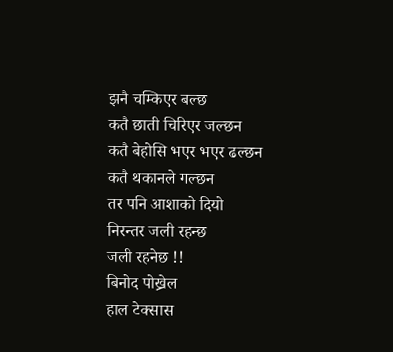झनै चम्किएर बल्छ
कतै छाती चिरिएर जल्छन
कतै बेहोसि भएर भएर ढल्छन
कतै थकानले गल्छन
तर पनि आशाको दियो
निरन्तर जली रहन्छ
जली रहनेछ !!
बिनोद पोख्रेल
हाल टेक्सास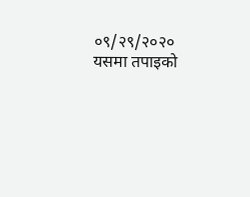०९/२९/२०२०
यसमा तपाइको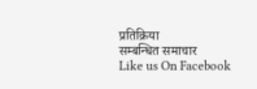प्रतिक्रिया
सम्बन्धित समाचार
Like us On Facebook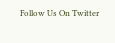Follow Us On Twitter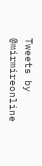Tweets by @mirmireonline